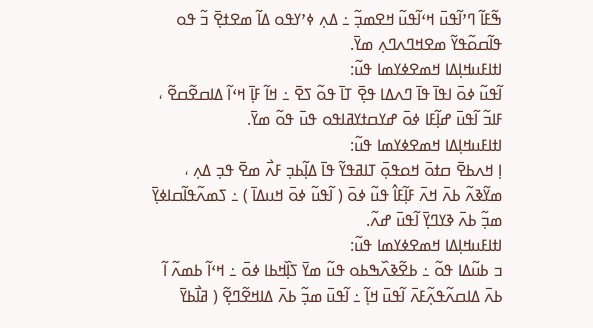ߒ߬ߓߊ߬ ߣߴߊ߬ߟߎ߫ ߞߵߊ߬ߟߎ߬ ߞߐߘߏ߲߬ ߸ ߡߍ߲ ߦߴߌߟߋ ߡߊ߬ ߘߐߙߐ߲߫ ߏ߬ ߟߋ ߟߊ߬ߛߋ߬ߟߌ߬ ߘߐߞߣߍߣߍ߲ ߘߌ߫.
ߊߙߊߓߎߞߊ߲ߡߊ ߞߘߐߦߌߘߊ ߟߎ߬:
ߊ߬ߟߎ߬ ߦߋ߫ ߊߟߊ߫ ߟߊ߫ ߣߍߡߊ ߟߐ߲߫ ߠߊ߫ ߟߋ߬ ߖߐ߫ ߸ ߞߊ߬ ߓߊ߲߫ ߞߵߊ߬ ߡߊߛߐ߬ߛߐ߬ ، ߓߊߏ߬ ߊ߬ߟߎ߫ ߝߊ߲߬ߓߊ ߦߋ߫ ߝߌߛߙߌߥߊߟߋ ߟߎ߫ ߟߋ߬ ߘߌ߫.
ߊߙߊߓߎߞߊ߲ߡߊ ߞߘߐߦߌߘߊ ߟߎ߬:
ߊ߲ ߞߍߕߐ߫ ߛߙߋ߫ ߞߋߟߋ߲߫ ߠߊߥߟߌ߬ ߟߊ߫ ߡߊ߲߬ߕߏ߲ ߓߍ߯ ߘߐ߫ ߟߏ߲ ߡߍ߲ ، ߘߌ߬ߢߍ߬ ߕߍ߫ ߞߍ߫ ߓߊ߲߬ߓߊ߮ ߟߎ߬ ߦߋ߫ ( ߊ߬ߟߎ߬ ߦߋ߫ ߞߎߡߊ߫ ) ߸ ߖߘߍ߬ߟߊ߬ߛߊߦߌ߲߫ ߘߏ߲߬ ߕߍ߫ ߢߌߣߌ߲߫ ߊ߬ߟߎ߫ ߝߍ߬.
ߊߙߊߓߎߞߊ߲ߡߊ ߞߘߐߦߌߘߊ ߟߎ߬:
ߏ ߕߎ߬ߡߊ ߟߋ߬ ߸ ߕߐ߬ߢߍ߰ߒߕߋ ߟߎ߬ ߘߌ߫ ߖߊ߲߰ߞߕߊ ߦߋ߫ ߸ ߞߵߊ߬ ߕߘߍ߬ ߊ߬ ߕߍ߫ ߡߊߛߍ߬ߟߍ߲߬ߓߍ߫ ߊ߬ߟߎ߫ ߞߊ߲߬ ߸ ߊ߬ߟߎ߫ ߘߏ߲߬ ߕߍ߫ ߡߊߞߐ߬ߣߐ߲߬ ( ߥߊ߯ߕߌ߫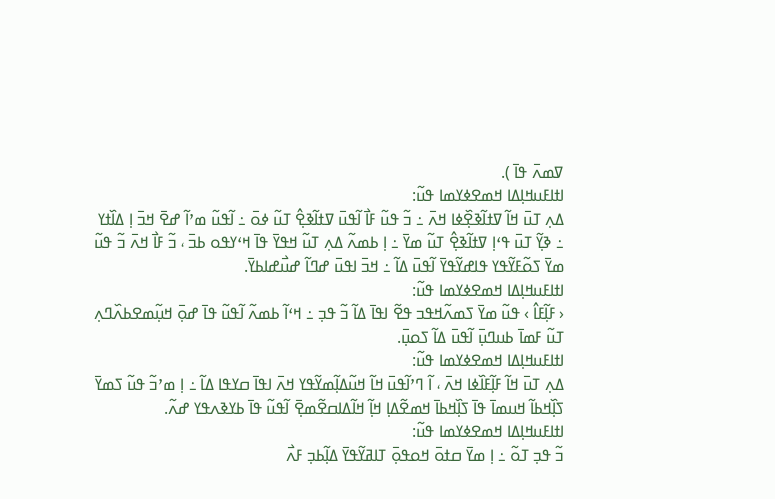ߜߘߍ߫ ߟߊ߫ ).
ߊߙߊߓߎߞߊ߲ߡߊ ߞߘߐߦߌߘߊ ߟߎ߬:
ߡߍ߲ ߠߎ߫ ߞߊ߬ ߜߙߊ߬ߢߐ߲߰ߦߊ ߞߍ߫ ߸ ߏ߬ ߟߎ߬ ߓߊ߯ ߊ߬ߟߎ߫ ߜߙߊ߬ߢߐ߲߮ ߠߎ߬ ߦߋ߫ ߸ ߊ߬ߟߎ߬ ߘߴߊ߬ ߝߐ߫ ߞߏ߫ ߊ߲ ߡߊ߰ߙߌ ߸ ߢߌ߲߬ ߠߎ߫ ߟߵߊ߲ ߜߙߊ߬ߢߐ߲߮ ߠߎ߬ ߘߌ߫ ߸ ߊ߲ ߕߘߍ߬ ߡߍ߲ ߠߎ߬ ߞߟߌ߫ ߟߊ߫ ߞߵߌߟߋ ߕߏ߫ ، ߏ߬ ߓߊ߯ ߞߍ߫ ߏ߬ ߟߎ߬ ߘߌ߫ ߖߋ߬ߓߌ߬ߟߌ ߟߊߝߌ߬ߟߌ߫ ߊ߬ߟߎ߫ ߡߊ߬ ߸ ߞߏ߫ ߊߟߎ߫ ߝߣߊ߬ ߝߎ߯ߝߊߕߌ߫.
ߊߙߊߓߎߞߊ߲ߡߊ ߞߘߐߦߌߘߊ ߟߎ߬:
‹ ߓߊ߲߬ߓߊ߮ › ߟߎ߬ ߘߌ߫ ߖߘߍ߬ߞߟߏ ߟߐ߬ ߊߟߊ߫ ߡߊ߬ ߏ߬ ߟߏ߲ ߸ ߞߵߊ߬ ߕߘߍ߬ ߊ߬ߟߎ߬ ߟߊ߫ ߝߋ߲߫ ߞߎ߲߬ߘߐߕߍ߰ߣߍ߲ ߠߎ߬ ߓߘߊ߫ ߕߎߣߎ߲߫ ߊ߬ߟߎ߫ ߡߊ߬ ߖߋߎ߲߫.
ߊߙߊߓߎߞߊ߲ߡߊ ߞߘߐߦߌߘߊ ߟߎ߬:
ߡߍ߲ ߠߎ߫ ߞߊ߬ ߓߊ߲߬ߓߊ߰ߦߊ ߞߍ߫ ، ߊ߬ ߣߴߊ߬ߟߎ߫ ߞߊ߬ ߞߎ߬ߡߊ߲߬ߘߌ߬ߟߌ ߞߍ߫ ߊߟߊ߫ ߛߌߟߊ ߡߊ߬ ߸ ߊ߲ ߘߴߏ߬ ߟߎ߬ ߖߘߌ߫ ߖߊ߲߰ߞߕߊ߬ ߞߎߘߊ߫ ߟߊ߫ ߖߊ߲߰ߞߕߊ߫ ߞߘߐ߬ߡߊ߲ ߞߊ߲߬ ߞߊ߬ߡߊߛߐ߬ߘߐ߲߫ ߊ߬ߟߎ߬ ߟߊ߫ ߕߌߢߍߟߌ ߝߍ߬.
ߊߙߊߓߎߞߊ߲ߡߊ ߞߘߐߦߌߘߊ ߟߎ߬:
ߏ߬ ߟߏ߲ ߠߋ߬ ߸ ߊ߲ ߘߌ߫ ߛߙߋ߫ ߞߋߟߋ߲߫ ߠߊߥߌ߬ߟߌ߫ ߡߊ߲߬ߕߏ߲ ߓߍ߯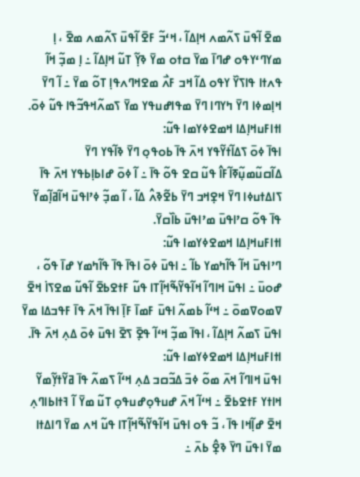ߘߐ߫ ߊ߬ߟߎ߫ ߖߍ߬ߘߍ ߞߊ߲ߡߊ߬ ، ߞߵߏ߬ ߓߐ߫ ߊ߬ߟߎ߫ ߖߍ߬ߘߍ ߘߐ߫ ، ߊ߲ ߘߌߣߵߌߟߋ ߝߣߊ߫ ߘߌ߫ ߛߙߋ ߘߌ߫ ߢߌ߲߬ ߠߎ߬ ߞߊ߲ߡߊ߬ ߸ ߊ߲ ߘߏ߲߬ ߞߊ߬ ߟߍߙߊ ߟߊߖߌ߰ ߌߟߋ ߡߊ߬ ߞߏ ߓߍ߯ ߘߐߞߣߍߟߊ߲ ߠߋ߬ ߘߌ߫ ߸ ߊ߬ ߣߌ߫ ߞߊ߲ߘߦߊ ߣߌ߫ ߤߌߣߊ ߣߌ߫ ߘߟߊߝߎߟߌ ߘߌ߫ ߖߘߍ߬ߞߟߏ߬ߟߊ ߟߎ߬ ߦߋ߫.
ߊߙߊߓߎߞߊ߲ߡߊ ߞߘߐߦߌߘߊ ߟߎ߬:
ߊߟߊ߫ ߦߋ߫ ߖߡߊ߬ߙߌ߬ߟߌ ߞߍ߫ ߟߊ߫ ߕߋߟߋ߲ ߣߌ߫ ߢߊ߬ߟߌ ߣߌ߫ ߡߊ߬ߛߎ߬ߘߎ߲߬ߧߊ߬ߓߊ߮ ߟߎ߬ ߛߐ ߟߋ߬ ߟߊ߫ ߸ ߊ߬ ߦߋ߫ ߝߊߕߊ߲ߕߟߌ ߞߍ߫ ߟߊ߫ ߖߊߡߙߎߦߊ ߣߌ߫ ߞߐ߲ߞߏ ߣߌ߫ ߕߐ߬ߢߍ߮ ߡߊ߬ ، ߊ߬ ߘߏ߲߬ ߦߴߊߟߎ߫ ߞߊ߬ߥߊ߲߬ߘߌ߬ ߟߊ߫ ߟߋ߬ ߛߴߊߟߎ߫ ߘߴߊߟߎ߫ ߕߊ߰ߛߌ߫.
ߊߙߊߓߎߞߊ߲ߡߊ ߞߘߐߦߌߘߊ ߟߎ߬:
ߣߴߊߟߎ߫ ߞߊ߬ ߟߊ߬ߤߘߌ ߕߊ߬ ߸ ߊߟߎ߫ ߦߋ߫ ߊߟߊ߫ ߟߊ߫ ߟߊ߬ߤߘߌ ߝߊ߫ ߟߋ߬ ، ߝߋߎ߫ ߸ ߊߟߎ߫ ߞߊߣߊ߬ ߞߊ߬ߟߌ߬ߒ߬ߞߊ߲߬ߠߊ ߟߎ߬ ߓߙߐߕߐ߫ ߊ߬ߟߎ߬ ߘߐߖߊ߭ ߞߐ߫ ߜߘߋߜߘߋ߫ ߸ ߞߵߊ߬ ߕߘߍ߬ ߊߟߎ߫ ߓߘߊ߫ ߓߊ߲߫ ߊߟߊ߫ ߞߍ߫ ߟߊ߫ ߓߟߏߡߊ ߘߌ߫ ߊߟߎ߫ ߖߘߍ߬ ߞߊ߲ߡߊ߬ ، ߊߟߊ߫ ߘߏ߲߬ ߞߵߊ߬ ߟߐ߲߫ ߖߐ߫ ߊߟߎ߫ ߦߋ߫ ߡߍ߲ ߞߍ߫ ߟߊ߫.
ߊߙߊߓߎߞߊ߲ߡߊ ߞߘߐߦߌߘߊ ߟߎ߬:
ߊߟߎ߫ ߞߊߣߊ߬ ߞߍ߫ ߘߋ߬ ߦߏ߫ ߡߏ߬ߛߏ ߡߍ߲ ߞߵߊ߬ ߖߘߍ߬ ߟߊ߫ ߥߌ߬ߙߌ߲߬ߘߌ߬ ߞߊߙߌ ߓߙߐߕߐ߫ ߸ ߞߵߊ߬ ߞߍ߫ ߝߎߟߋ߲ߝߎߟߋ߲ ߠߎ߬ ߘߌ߫ ߊ߬ ߔߙߊߕߊߣߍ߲ ߞߐ߫ ߝߊ߲߬ߞߊ ߟߊ߫ ، ߏ߬ ߟߋ ߊߟߎ߫ ߞߊ߬ߟߌ߬ߒ߬ߞߊ߲߬ߠߊ ߟߎ߬ ߞߍ ߘߌ߫ ߣߊߡߙߊ ߘߌ߫ ߊߟߎ߫ ߣߌ߫ ߢߐ߲߮ ߕߍ߫ ߸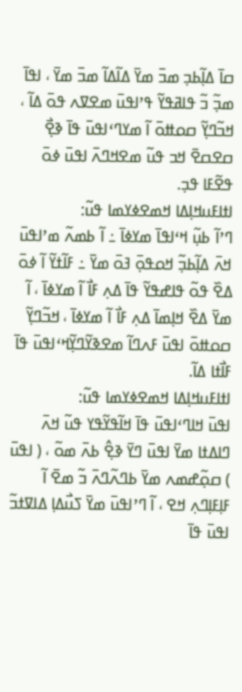ߛߊ߫ ߡߊ߲߬ߕߏ߲ ߘߏ߫ ߘߌ߫ ߡߊ߬ߡߊ߬ ߘߏ߫ ߘߌ߫ ، ߊߟߊ߫ ߘߏ߲߬ ߏ߬ ߟߊߥߟߌ߬ ߟߴߊߟߎ߫ ߘߐߜߍ ߟߋ߫ ߡߊ߬ ، ߞߏ߬ߣߌ߲߬ ߛߋߚߋ߫ ߊ߬ ߘߌߣߵߊߟߎ߫ ߟߊ߫ ߢߐ߲߯ ߛߐߛߐ߫ ߞߏ ߟߎ߬ ߘߐߞߣߍ߫ ߊߟߎ߫ ߦߋ߫ ߟߐ߬ߓߊ ߟߏ߲.
ߊߙߊߓߎߞߊ߲ߡߊ ߞߘߐߦߌߘߊ ߟߎ߬:
ߣߴߊ߬ ߕߎ߲߬ ߞߵߊߟߊ߫ ߘߌߦߊ߫ ߸ ߊ߬ ߕߘߍ߬ ߘߴߊߟߎ߫ ߞߍ߫ ߡߊ߲߬ߕߏ߲߬ ߞߋߟߋ߲߫ ߔߋ߫ ߘߌ߫ ߸ ߓߊ߬ߙߌ߬ ߊ߬ ߦߋ߫ ߡߐ߰ ߟߋ߬ ߟߊߝߟߌ߬ ߟߊ߫ ߡߍ߲ ߓߊ߯ ߊ߬ ߘߌߦߊ߫ ، ߊ߬ ߘߌ߫ ߡߐ߰ ߞߊ߲ߘߊ߫ ߡߍ߲ ߓߊ߯ ߊ߬ ߘߌߦߊ߫ ، ߞߏ߬ߣߌ߲߬ ߛߋߚߋ߫ ߊߟߎ߫ ߓߍߣߊ߬ ߘߐߢߌ߬ߣߌ߲߬ߞߵߊߟߎ߫ ߟߊ߫ ߓߊ߯ߙߊ ߡߊ߬.
ߊߙߊߓߎߞߊ߲ߡߊ ߞߘߐߦߌߘߊ ߟߎ߬:
ߊߟߎ߫ ߞߊߣߵߊߟߎ߫ ߟߊ߫ ߞߊ߬ߟߌ߬ߟߌ ߟߎ߬ ߞߍ߫ ߣߊߡߙߊ ߘߌ߫ ߊߟߎ߫ ߣߌ߫ ߢߐ߲߮ ߕߍ߫ ߘߋ߬ ، ( ߊߟߎ߫ ) ߛߋ߲߬ߝߘߍ ߘߌ߫ ߕߣߍ߬ߣߍ߫ ߏ߬ ߘߐ߫ ߊ߬ ߓߊ߲ߓߊ߲ߣߍ߲ ߞߐ ، ߊ߬ ߣߴߊߟߎ߫ ߘߌ߫ ߖߎ߯ߡߊ߲ ߡߊߜߙߏ߬ ߊߟߎ߫ ߟߊ߫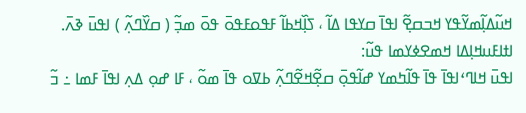ߞߎ߬ߡߊ߲߬ߘߌ߬ߟߌ ߞߏߛߐ߲߬ ߊߟߊ߫ ߛߌߟߊ ߡߊ߬ ، ߖߊ߲߰ߞߕߊ߬ ߓߟߋߓߟߋ߫ ߟߋ߫ ߘߏ߲߬ ( ߛߌ߰ߣߍ߲߬ ) ߊߟߎ߫ ߢߍ߫.
ߊߙߊߓߎߞߊ߲ߡߊ ߞߘߐߦߌߘߊ ߟߎ߬:
ߊߟߎ߫ ߞߊߣߵߊߟߊ߫ ߟߊ߫ ߟߊ߬ߤߘߌ ߝߊ߬ߟߋ߲߫ ߛߐ߲߬ߞߐ߬ߣߍ߲߬ ߕߜߋ ߟߊ߫ ߘߋ߬ ، ߓߊ ߝߋ߲ ߡߍ߲ ߊߟߊ߫ ߓߘߊ ߸ ߏ߬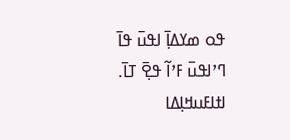ߟߋ ߘߌߡߊ߲߫ ߊߟߎ߫ ߟߊ߫ ߣߴߊߟߎ߫ ߓߴߊ߬ ߟߐ߲߫ ߠߊ߫.
ߊߙߊߓߎߞߊ߲ߡߊ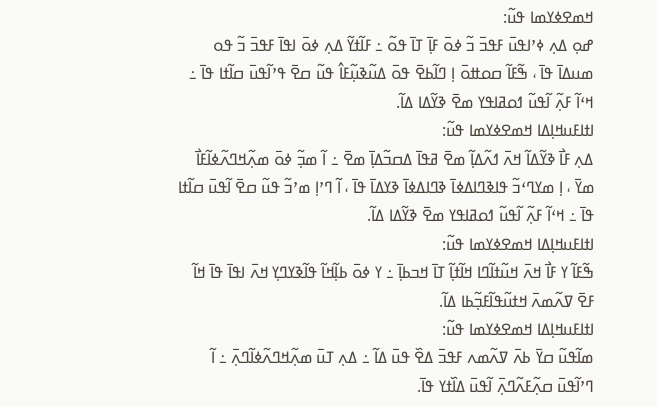ߞߘߐߦߌߘߊ ߟߎ߬:
ߝߋ߲ ߡߍ߲ ߦߴߊߟߎ߫ ߓߟߏ߫ ߏ߬ ߦߋ߫ ߓߊ߲߫ ߠߊ߫ ߟߋ߬ ߸ ߓߊ߬ߙߌ߬ ߡߍ߲ ߦߋ߫ ߊߟߊ߫ ߓߟߏ߫ ߏ߬ ߟߋ ߘߎߡߊ߫ ߟߊ߫ ، ߒ߬ߓߊ߬ ߛߋߚߋ߫ ߊ߲ ߣߊ߬ߕߐ߫ ߟߋ߫ ߡߎ߬ߢߎ߲߬ߓߊ߮ ߟߎ߬ ߛߐ߫ ߟߴߊ߬ߟߎ߫ ߛߊ߬ߙߊ ߟߊ߫ ߸ ߞߵߊ߬ ߓߍ߲߬ ߊ߬ߟߎ߬ ߗߋߥߊߟߌ ߘߐ߫ ߢߌ߬ߡߊ ߡߊ߬.
ߊߙߊߓߎߞߊ߲ߡߊ ߞߘߐߦߌߘߊ ߟߎ߬:
ߡߍ߲ ߓߊ߯ ߢߌ߬ߡߊ߬ ߞߍ߫ ߗߍ߬ߡߊ߲߬ ߘߐ߫ ߥߟߊ߫ ߡߛߏ߬ߡߊ߲߫ ߘߐ߫ ߸ ߊ߬ ߘߏ߲߬ ߦߋ߫ ߘߍ߲߬ߞߣߍ߬ߦߊ߬ߓߊ߯ ߘߌ߫ ، ߊ߲ ߘߌߣߵߏ߬ ߟߊߢߣߊߡߦߊ߫ ߢߣߊߡߦߊ߫ ߢߌߡߊ߫ ߟߊ߫ ، ߊ߬ ߣߴߊ߲ ߘߴߏ߬ ߟߎ߬ ߛߐ߫ ߊ߬ߟߎ߫ ߛߊ߬ߙߊ ߟߊ߫ ߸ ߞߵߊ߬ ߓߍ߲߬ ߊ߬ߟߎ߬ ߗߋߥߊߟߌ ߘߐ߫ ߢߌ߬ߡߊ ߡߊ߬.
ߊߙߊߓߎߞߊ߲ߡߊ ߞߘߐߦߌߘߊ ߟߎ߬:
ߒ߬ߓߊ߬ ߌ ߓߊ߯ ߞߍ߫ ߞߎ߬ߙߊ߬ߣߊ ߞߊ߬ߙߊ߲߬ ߠߊ߫ ߞߏߕߊ߲߫ ߸ ߌ ߦߋ߫ ߕߊ߲߬ߞߊ߬ ߟߊ߬ߢߌߣߌ߲ ߞߍ߫ ߊߟߊ߫ ߟߊ߫ ߞߊ߬ ߓߐ߫ ߜߍ߬ߘߍ߫ ߞߙߎ߬ߟߊ߬ߓߏ߲߬ߕߊ ߡߊ߬.
ߊߙߊߓߎߞߊ߲ߡߊ ߞߘߐߦߌߘߊ ߟߎ߬:
ߘߊ߬ߟߎ߬ ߛߌ߫ ߕߍ߫ ߜߍ߬ߘߍ ߓߟߏ߫ ߡߐ߰ ߟߎ߫ ߡߊ߬ ߸ ߡߍ߲ ߠߎ߫ ߘߍ߲߬ߞߣߍ߬ߦߊ߬ߣߍ߲߫ ߸ ߊ߬ ߣߴߊ߬ߟߎ߫ ߛߍ߲߬ߓߍ߬ߣߍ߲߫ ߊ߬ߟߎ߫ ߡߊ߰ߙߌ ߟߊ߫.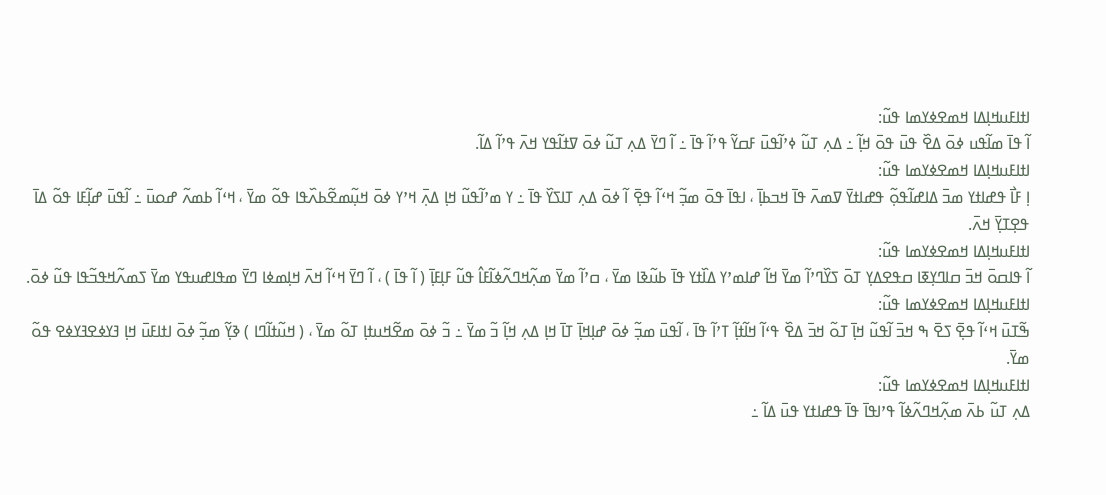ߊߙߊߓߎߞߊ߲ߡߊ ߞߘߐߦߌߘߊ ߟߎ߬:
ߊ߬ ߟߊ߫ ߘߊ߬ߟߎ ߦߋ߫ ߡߐ߰ ߟߎ߫ ߟߋ߫ ߞߊ߲߬ ߸ ߡߍ߲ ߠߎ߬ ߦߴߊ߬ߟߎ߫ ߓߛߌ߬ ߟߴߊ߬ ߟߊ߫ ߸ ߊ߬ ߣߌ߫ ߡߍ߲ ߠߎ߬ ߦߋ߫ ߜߙߊ߬ߟߌ ߞߍ߫ ߟߴߊ߬ ߡߊ߬.
ߊߙߊߓߎߞߊ߲ߡߊ ߞߘߐߦߌߘߊ ߟߎ߬:
ߊ߲ ߓߊ߯ ߟߝߊߙߌ ߘߏ߫ ߡߊߝߊ߬ߟߋ߲߬ ߟߝߊߙߌ߫ ߜߘߍ߫ ߟߊ߫ ߞߏߕߊ߲߫ ، ߊߟߊ߫ ߟߋ߫ ߘߏ߲߬ ߞߵߊ߬ ߟߐ߲߫ ߊ߬ ߦߋ߫ ߡߍ߲ ߠߊߖߌ߰ ߟߊ߫ ߸ ߌ ߘߴߊ߬ߟߎ߬ ߞߊ߲ ߡߍ߲߫ ߞߴߌ ߦߋ߫ ߞߎ߲߬ߘߐ߬ߕߍ߰ߟߊ ߟߋ߬ ߘߌ߫ ، ߞߵߊ߬ ߕߘߍ߬ ߝߋߎ߫ ߸ ߊ߬ߟߎ߫ ߝߊ߲߬ߓߊ ߟߋ߬ ߡߊ߫ ߟߐ߲ߠߌ߲߫ ߞߍ߫.
ߊߙߊߓߎߞߊ߲ߡߊ ߞߘߐߦߌߘߊ ߟߎ߬:
ߊ߬ ߟߊߛߋ߫ ߞߏ߫ ߛߊߣߌ߲ߧߊ ߛߟߐߡߌ߲ ߠߋ߫ ߖߌ߰ߣߴߊ߬ ߘߌ߫ ߞߊ߬ ߝߊߘߴߌ ߡߊ߰ߙߌ ߟߊ߫ ߕߎ߬ߢߊ ߘߌ߫ ، ߛߴߊ߬ ߘߌ߫ ߘߍ߲߬ߞߣߍ߬ߦߊ߬ߓߊ߮ ߟߎ߬ ߓߊ߲ߓߊ߲߫ ( ߊ߬ ߟߊ߫ ) ، ߊ߬ ߣߌ߫ ߞߵߊ߬ ߞߍ߫ ߞߊ߲ߘߦߊ ߣߌ߫ ߘߟߊߝߎߟߌ ߘߌ߫ ߖߘߍ߬ߞߟߏ߬ߟߊ ߟߎ߬ ߦߋ߫.
ߊߙߊߓߎߞߊ߲ߡߊ ߞߘߐߦߌߘߊ ߟߎ߬:
ߒ߬ߠߎ߫ ߞߵߊ߬ ߟߐ߲߫ ߖߐ߫ ߒ ߞߏ߫ ߊ߬ߟߎ߬ ߞߊ߲߫ ߠߋ߬ ߞߏ߫ ߡߐ߰ ߟߵߊ߬ ߞߊ߬ߙߊ߲߬ ߠߴߊ߬ ߟߊ߫ ، ߊ߬ߟߎ߫ ߘߏ߲߬ ߦߋ߫ ߝߊ߲ߞߊ߲߫ ߠߊ߫ ߞߊ߲ ߡߍ߲ ߞߊ߲߬ ߏ߬ ߘߌ߫ ߸ ߏ߬ ߦߋ߫ ߘߐ߬ߞߎߙߊ߲ ߠߋ߬ ߘߌ߫ ، ( ߞߎ߬ߙߊ߬ߣߊ ) ߢߌ߲߬ ߘߏ߲߬ ߦߋ߫ ߊߙߊߓߎ߫ ߞߊ߲ ߔߌߦߐߔߌߦߐ ߟߋ߬ ߘߌ߫.
ߊߙߊߓߎߞߊ߲ߡߊ ߞߘߐߦߌߘߊ ߟߎ߬:
ߡߍ߲ ߠߎ߬ ߕߍ߫ ߘߍ߲߬ߞߣߍ߬ߦߊ߬ ߟߴߊߟߊ߫ ߟߊ߫ ߟߝߊߙߌ ߟߎ߫ ߡߊ߬ ߸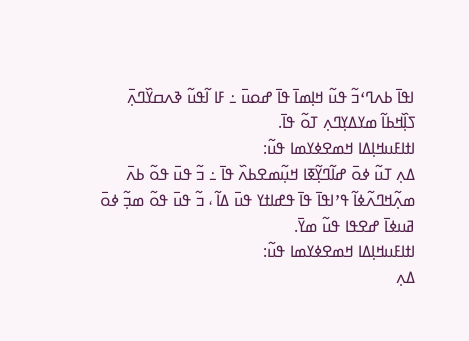ߊߟߊ߫ ߕߍߣߵߏ߬ ߟߎ߬ ߞߊ߲ߘߊ߫ ߟߊ߫ ߝߋߎ߫ ߸ ߓߊ ߊ߬ߟߎ߬ ߢߍߛߌ߰ߣߍ߲߫ ߖߊ߲߰ߞߕߊ߬ ߘߌߡߌ߲ߣߍ߲ ߠߋ߬ ߟߊ߫.
ߊߙߊߓߎߞߊ߲ߡߊ ߞߘߐߦߌߘߊ ߟߎ߬:
ߡߍ߲ ߠߎ߬ ߦߋ߫ ߝߊ߬ߣߌ߲߬ߧߊ ߞߎ߲߬ߘߐߕߍ߰ ߟߊ߫ ߸ ߏ߬ ߟߎ߫ ߟߋ߬ ߕߍ߫ ߘߍ߲߬ߞߣߍ߬ߦߊ߬ ߟߴߊߟߊ߫ ߟߊ߫ ߟߝߊߙߌ ߟߎ߫ ߡߊ߬ ، ߏ߬ ߟߎ߫ ߟߋ߬ ߘߏ߲߬ ߦߋ߫ ߥߎߦߊ߫ ߝߐߟߊ ߟߎ߬ ߘߌ߫.
ߊߙߊߓߎߞߊ߲ߡߊ ߞߘߐߦߌߘߊ ߟߎ߬:
ߡߍ߲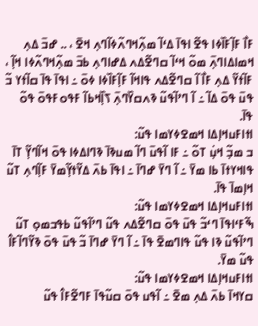ߓߊ߯ ߓߊ߲߬ߓߊ߰ߦߊ ߟߐ߬ ߊߟߊ߫ ߡߵߊ߬ ߘߍ߲߬ߞߣߍ߬ߦߊ߬ߣߍ߲ ߞߐ߫ ، .. ߝߏ߫ ߡߍ߲ ߞߘߊߡߊߣߍ߲߫ ߘߋ߬ ߞߵߊ߬ ߛߣߐ߬ߡߍ ߡߝߊߣߍ߲ ߕߏ߫ ߘߍ߲߬ߞߣߍ߬ߦߊ ߞߊ߲߬ ، ߓߊ߬ߙߌ߬ ߡߍ߲ ߓߊ߯ ߊ߬ ߛߣߐ߬ߡߍ ߟߊߞߊ߬ ߓߊ߲߬ߓߊ߰ߦߊ ߦߋ߫ ߸ ߊߟߊ߫ ߟߊ߫ ߛߊ߬ߙߌ ߏ߬ ߟߎ߫ ߟߋ߫ ߡߊ߬ ߸ ߊ߬ ߣߴߊ߬ߟߎ߬ ߢߍߛߌ߰ߣߍ߲߫ ߖߊ߲߰ߞߕߊ߬ ߓߟߋߓߟߋ߫ ߟߋ߬ ߟߊ߫.
ߊߙߊߓߎߞߊ߲ߡߊ ߞߘߐߦߌߘߊ ߟߎ߬:
ߏ ߘߏ߲߬ ߞߎ߲߭ ߠߋ߬ ߸ ߓߊ ߊ߬ߟߎ߫ ߣߊ߬ ߘߎߢߊ߫ ߢߣߊߡߦߊ ߟߋ߫ ߞߊ߬ߣߌ߲߬ ߠߊ߫ ߟߊߞߌߙߊ߫ ߕߊ ߘߌ߫ ߸ ߊ߬ ߣߌ߫ ߝߣߊ߫ ߸ ߊߟߊ߫ ߕߍ߫ ߡߌ߬ߙߌ߲߬ߘߌ߫ ߓߊ߲߬ߣߍ߲ ߠߎ߬ ߞߊ߲ߘߊ߫ ߟߊ߫.
ߊߙߊߓߎߞߊ߲ߡߊ ߞߘߐߦߌߘߊ ߟߎ߬:
ߒ߬ߓߵߊߟߊ߫ ߣߵߏ߬ ߟߎ߫ ߟߋ߫ ߛߣߐ߬ߡߍ ߟߎ߬ ߣߴߊ߬ߟߎ߬ ߕߟߏߘߋ߲ ߠߎ߬ ߣߴߊ߬ߟߎ߬ ߢߊ ߟߎ߬ ߟߊߣߘߐ߫ ߟߊ߫ ߸ ߊ߬ ߣߌ߫ ߝߣߊ߫ ߏ߬ ߟߎ߫ ߟߋ߫ ߢߌ߬ߣߊ߬ߓߊ߮ ߟߎ߬ ߘߌ߫.
ߊߙߊߓߎߞߊ߲ߡߊ ߞߘߐߦߌߘߊ ߟߎ߬:
ߛߌߞߊ߫ ߕߍ߫ ߡߍ߲ ߘߐ߫ ߸ ߊ߬ߟߎ ߟߋ߫ ߛߎ߬ߟߊ߫ ߓߣߐ߬ߓߊ߮ ߟߎ߬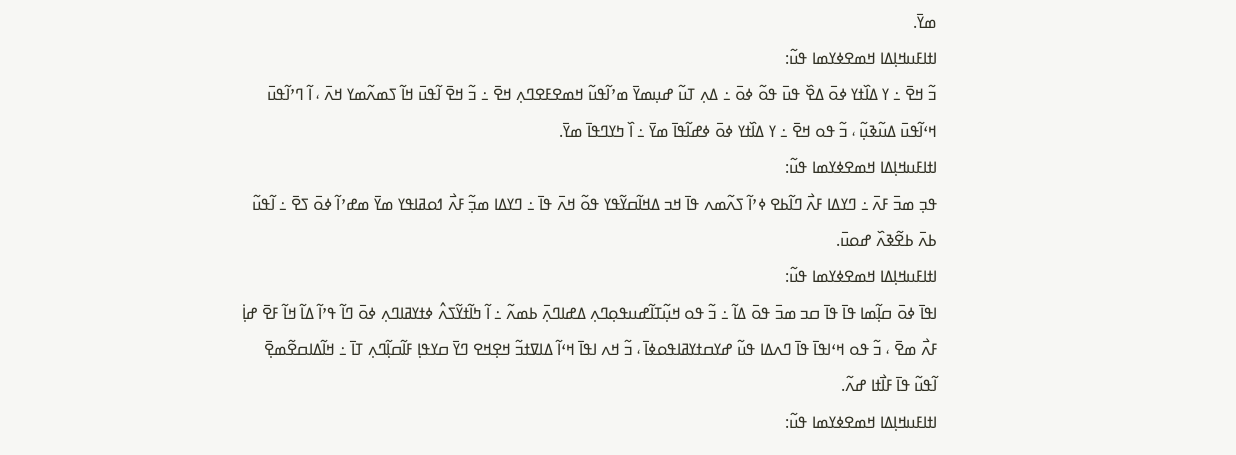ߘߌ߫.
ߊߙߊߓߎߞߊ߲ߡߊ ߞߘߐߦߌߘߊ ߟߎ߬:
ߏ߬ ߞߐ߫ ߸ ߌ ߡߊ߰ߙߌ ߦߋ߫ ߡߐ߰ ߟߎ߫ ߟߋ߬ ߦߋ߫ ߸ ߡߍ߲ ߠߎ߬ ߝߎ߲ߘߌ߫ ߘߴߊ߬ߟߎ߬ ߞߘߐߓߐߣߍ߲ ߞߐ߫ ߸ ߏ߬ ߞߐ߫ ߊ߬ߟߎ߫ ߞߊ߬ ߖߘߍ߬ߘߌ ߞߍ߫ ، ߊ߬ ߣߴߊ߬ߟߎ߫ ߞߵߊ߬ߟߎ߫ ߡߎ߬ߢߎ߲߬ ، ߏ߬ ߟߋ ߞߐ߫ ߸ ߌ ߡߊ߰ߙߌ ߦߋ߫ ߦߝߊ߬ߟߊ߫ ߘߌ߫ ߸ ߊ߰ ߤߌߣߟߊ߫ ߘߌ߫.
ߊߙߊߓߎߞߊ߲ߡߊ ߞߘߐߦߌߘߊ ߟߎ߬:
ߟߏ߲ ߘߏ߫ ߓߍ߫ ߸ ߣߌߡߊ ߓߍ߯ ߣߊ߬ߕߐ ߦߴߊ߬ ߖߍ߬ߘߍ ߟߊ߫ ߞߏ ߡߞߊ߬ߛߌ߬ߟߌ ߟߋ߬ ߞߍ߫ ߟߊ߫ ߸ ߣߌߡߊ ߘߏ߲߬ ߓߍ߯ ߗߋߥߊߟߌ ߘߌ߫ ߘߝߴߊ߬ ߦߋ߫ ߖߐ߫ ߸ ߊ߬ߟߎ߬ ߕߍ߫ ߕߐ߬ߢߍ߰ ߝߋߎ߫.
ߊߙߊߓߎߞߊ߲ߡߊ ߞߘߐߦߌߘߊ ߟߎ߬:
ߊߟߊ߫ ߦߋ߫ ߛߊ߲߬ߘߊ ߟߊ߫ ߟߊ߫ ߛߏ ߘߏ߫ ߟߋ߫ ߡߊ߬ ߸ ߏ߬ ߟߋ ߞߎ߲߬ߠߊ߬ߝߎߟߋ߲ߣߍ߲ ߡߝߊߣߍ߲߫ ߕߘߍ߬ ߸ ߊ߬ ߤߊ߬ߙߌ߬ߖߍ߮ ߦߙߌߥߊߣߍ߲ ߦߋ߫ ߣߊ߬ ߟߴߊ߬ ߡߊ߬ ߞߊ߬ ߓߐ߫ ߝߊ߲߭ ߓߍ߯ ߘߐ߫ ، ߏ߬ ߟߋ ߞߵߊߟߊ߫ ߟߊ߫ ߣߍߡߊ ߟߎ߬ ߝߌߛߙߌߥߊߟߋߦߊ߫ ، ߏ߬ ߞߍ ߊߟߊ߫ ߞߵߊ߬ ߡߊߜߙߏ߬ ߞߐ߲ߞߐ ߣߌ߫ ߛߌߟߊ߲ ߓߊ߬ߛߊ߲߬ߣߍ߲ ߠߊ߫ ߸ ߞߊ߬ߡߊߛߐ߬ߘߐ߲߫ ߊ߬ߟߎ߬ ߟߊ߫ ߓߊ߯ߙߊ ߝߍ߬.
ߊߙߊߓߎߞߊ߲ߡߊ ߞߘߐߦߌߘߊ ߟߎ߬: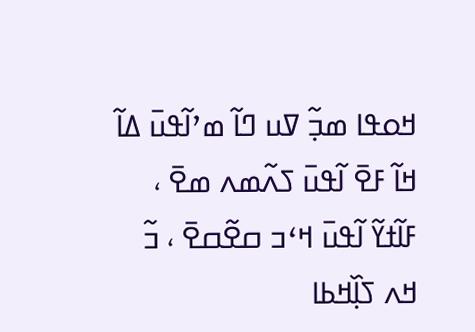ߞߋߟߊ ߘߏ߲߬ ߜߎ ߣߊ߬ ߘߴߊ߬ߟߎ߫ ߡߊ߬ ߞߊ߬ ߓߐ߫ ߊ߬ߟߎ߫ ߖߍ߬ߘߍ ߘߐ߫ ، ߓߊ߬ߙߌ߬ ߊ߬ߟߎ߫ ߞߵߏ ߛߐ߬ߛߐ߫ ، ߏ߬ ߞߍ ߖߊ߲߰ߞߕߊ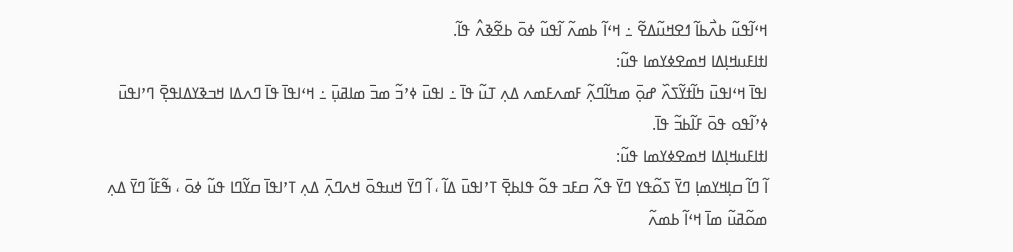ߞߵߊ߬ߟߎ߬ ߕߍ߯ߕߊ߬ ߗߐߞߎ߬ߡߐ߬ ߸ ߞߵߊ߬ ߕߘߍ߬ ߊ߬ߟߎ߬ ߦߋ߫ ߕߐ߬ߢߍ߮ ߟߊ߬.
ߊߙߊߓߎߞߊ߲ߡߊ ߞߘߐߦߌߘߊ ߟߎ߬:
ߊߟߊ߫ ߞߵߊߟߎ߫ ߤߊ߬ߙߌ߬ߖߍ߰ ߝߋ߲߫ ߘߤߊ߬ߣߍ߲߬ ߓߘߍߓߘߍ ߡߍ߲ ߠߎ߬ ߟߊ߫ ߸ ߊߟߎ߫ ߦߴߏ߬ ߘߏ߫ ߘߊߥߎ߲߫ ߸ ߞߵߊߟߊ߫ ߟߊ߫ ߣߍߡߊ ߞߏߢߌߡߊߟߐ߲߫ ߣߴߊߟߎ߫ ߦߴߊ߬ߟߋ ߟߋ߫ ߓߊ߬ߕߏ߬ ߟߊ߫.
ߊߙߊߓߎߞߊ߲ߡߊ ߞߘߐߦߌߘߊ ߟߎ߬:
ߊ߬ ߣߊ߬ ߛߊ߲ߞߌߘߊ߲ ߣߌ߫ ߖߋ߬ߟߌ ߣߌ߫ ߟߍ߬ ߛߓߏ ߟߋ߬ ߟߊߕߐ߲߫ ߠߴߊߟߎ߫ ߡߊ߬ ، ߊ߬ ߣߌ߫ ߞߎߟߋ߫ ߞߍߣߍ߲߫ ߡߍ߲ ߠߴߊߟߊ߫ ߛߌ߬ߣߊ ߟߎ߬ ߦߋ߫ ، ߒ߬ߓߊ߬ ߣߌ߫ ߡߍ߲ ߘߋ߬ߥߎ߬ ߘߊ߫ ߞߵߊ߬ ߕߘߍ߬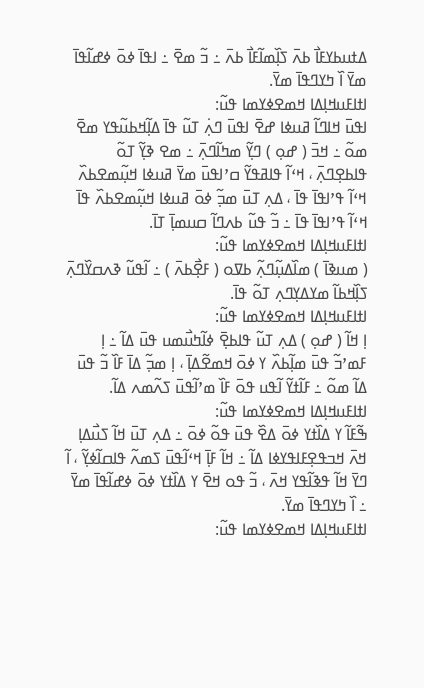ߡߙߎߕߌߓߊ߯ ߕߍ߫ ߖߊ߲߰ߘߊ߬ߓߊ߯ ߕߍ߫ ߸ ߏ߬ ߘߐ߫ ߸ ߊߟߊ߫ ߦߋ߫ ߦߝߊ߬ߟߊ߫ ߘߌ߫ ߊ߰ ߤߌߣߟߊ߫ ߘߌ߫.
ߊߙߊߓߎߞߊ߲ߡߊ ߞߘߐߦߌߘߊ ߟߎ߬:
ߊߟߎ߫ ߞߊߣߊ߬ ߥߎߦߊ ߝߐ߫ ߊߟߎ߫ ߣߍ߲߭ ߠߎ߬ ߟߊ߫ ߡߊ߲߬ߞߕߎ߬ߟߌ ߘߐ߫ ߘߋ߬ ߸ ߞߏ߫ ( ߝߋ߲ ) ߣߌ߲߬ ߘߤߊ߬ߣߍ߲߫ ߸ ߘߐ ߢߌ߲߬ ߠߋ߬ ߟߊߕߐ߲ߣߍ߲߫ ، ߞߵߊ߬ ߟߊߥߟߌ߬ ߛߴߊߟߎ߫ ߘߌ߫ ߥߎߦߊ ߞߎ߲߬ߘߐߕߍ߰ ߞߵߊ߬ ߟߴߊߟߊ߫ ߟߊ߫ ، ߡߍ߲ ߠߎ߫ ߘߏ߲߬ ߦߋ߫ ߥߎߦߊ ߞߎ߲߬ߘߐߕߍ߰ ߟߊ߫ ߞߵߊ߬ ߟߴߊߟߊ߫ ߟߊ߫ ߸ ߏ߬ ߟߎ߬ ߕߍߣߊ߬ ߛߎߘߊ߲߫ ߠߊ߫.
ߊߙߊߓߎߞߊ߲ߡߊ ߞߘߐߦߌߘߊ ߟߎ߬:
( ߘߎߢߊ߫ ) ߘߊ߰ߡߎ߲߬ߣߍ߲߬ ߕߜߋ ( ߓߐ߲߯ߕߍ߫ ) ߸ ߊ߬ߟߎ߬ ߢߍߛߌ߰ߣߍ߲߫ ߖߊ߲߰ߞߕߊ߬ ߘߌߡߌ߲ߣߍ߲ ߠߋ߬ ߟߊ߫.
ߊߙߊߓߎߞߊ߲ߡߊ ߞߘߐߦߌߘߊ ߟߎ߬:
ߊ߲ ߞߊ߬ ( ߝߋ߲ ) ߡߍ߲ ߠߎ߬ ߟߊߕߐ߲߫ ߦߊ߬ߤߎ߯ߘߎ ߟߎ߫ ߡߊ߬ ߸ ߊ߲ ߓߘߴߏ߬ ߟߎ߫ ߘߊ߲߬ߕߍ߰ ߌ ߦߋ߫ ߞߘߐ߬ߡߊ߲߫ ، ߊ߲ ߘߏ߲߬ ߡߊ߫ ߓߊ߰ ߏ߬ ߟߎ߫ ߡߊ߬ ߘߋ߬ ߸ ߓߊ߬ߙߌ߬ ߊ߬ߟߎ ߟߋ߫ ߓߊ߰ ߘߴߊ߬ߟߎ߫ ߖߍ߬ߘߍ ߡߊ߬.
ߊߙߊߓߎߞߊ߲ߡߊ ߞߘߐߦߌߘߊ ߟߎ߬:
ߒ߬ߓߊ߬ ߌ ߡߊ߰ߙߌ ߦߋ߫ ߡߐ߰ ߟߎ߫ ߟߋ߬ ߦߋ߫ ߸ ߡߍ߲ ߠߎ߫ ߞߊ߬ ߖߎ߯ߡߊ߲ ߞߍ߫ ߞߏߟߐ߲ߓߊߟߌߦߊ ߡߊ߬ ߸ ߞߊ߬ ߓߊ߲߫ ߞߵߊ߬ߟߎ߫ ߖߘߍ߬ ߟߊߛߊ߬ߦߌ߲߬ ، ߊ߬ ߣߌ߫ ߞߊ߬ ߟߢߊ߬ߟߌ ߞߍ߫ ، ߏ߬ ߟߋ ߞߐ߫ ߌ ߡߊ߰ߙߌ ߦߋ߫ ߦߝߊ߬ߟߊ߫ ߘߌ߫ ߸ ߊ߰ ߤߌߣߟߊ߫ ߘߌ߫.
ߊߙߊߓߎߞߊ߲ߡߊ ߞߘߐߦߌߘߊ ߟߎ߬: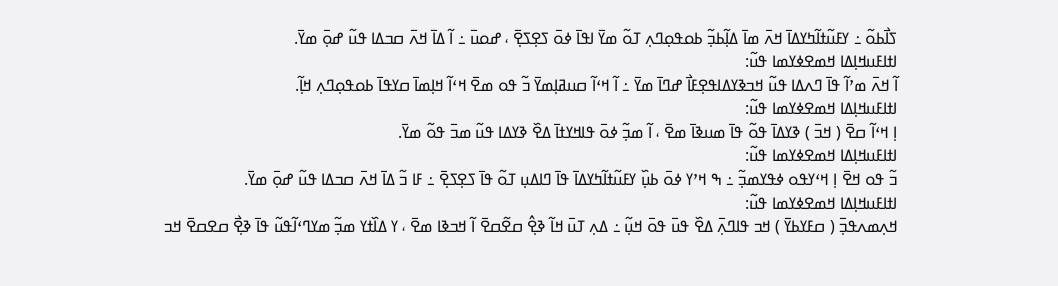ߖߊ߯ߕߋ߬ ߸ ߌߓߎ߬ߙߊ߬ߤߌߡߊ߫ ߞߍ߫ ߘߊ߫ ߡߊ߲߬ߕߏ߲߬ ߕߋߟߋ߲ߣߍ߲ ߠߋ߬ ߘߌ߫ ߊߟߊ߫ ߦߋ߫ ߖߐ߲ߖߐ߲߫ ، ߝߋߎ߫ ߸ ߊ߬ ߡߊ߫ ߞߍ߫ ߛߏߡߊ ߟߎ߬ ߝߋ߲߫ ߘߌ߫.
ߊߙߊߓߎߞߊ߲ߡߊ ߞߘߐߦߌߘߊ ߟߎ߬:
ߊ߬ ߞߍ߫ ߘߴߊ߬ ߟߊ߫ ߣߍߡߊ ߟߎ߬ ߞߏߢߌߡߊߟߐ߲ߓߊ߯ ߝߣߊ߫ ߘߌ߫ ߸ ߊ߬ ߞߵߊ߬ ߛߎߥߊ߲ߘߌ߫ ߏ߬ ߟߋ ߘߐ߫ ߞߵߊ߬ ߞߊ߲ߘߊ߫ ߛߌߟߊ߫ ߕߋߟߋ߲ߣߍ߲ ߞߊ߲߬.
ߊߙߊߓߎߞߊ߲ߡߊ ߞߘߐߦߌߘߊ ߟߎ߬:
ߊ߲ ߞߵߊ߬ ߛߐ߫ ( ߞߏ߫ ) ߢߌߡߊ߫ ߟߋ߬ ߟߊ߫ ߘߎߢߊ߫ ߘߐ߫ ، ߊ߬ ߘߏ߲߬ ߦߋ߫ ߟߊߞߌߙߊ߫ ߡߐ߰ ߢߌߡߊ ߟߎ߬ ߘߏ߫ ߟߋ߬ ߘߌ߫.
ߊߙߊߓߎߞߊ߲ߡߊ ߞߘߐߦߌߘߊ ߟߎ߬:
ߏ߬ ߟߋ ߞߐ߫ ߊ߲ ߞߵߌߟߋ ߦߟߌߘߏ߲߬ ߸ ߒ ߞߴߌ ߦߋ߫ ߕߎ߲߰ ߌߓߎ߬ߙߊ߬ߤߌߡߊ߫ ߟߊ߫ ߣߊߡߎ߲ ߠߋ߬ ߟߊ߫ ߖߐ߲ߖߐ߲߫ ߸ ߓߊ ߏ߬ ߡߊ߫ ߞߍ߫ ߛߏߡߊ ߟߎ߬ ߝߋ߲߫ ߘߌ߫.
ߊߙߊߓߎߞߊ߲ߡߊ ߞߘߐߦߌߘߊ ߟߎ߬:
ߞߍ߲ߘߍߟߏ߲߫ ( ߛߓߌߕߌ߫ ) ߞߏ ߟߊߣߍ߲߫ ߡߐ߰ ߟߎ߫ ߟߋ߫ ߞߎ߲߬ ߸ ߡߍ߲ ߠߎ߫ ߞߊ߬ ߢߐ߲߮ ߛߐ߬ߛߐ߫ ߊ߬ ߞߏߢߊ ߘߐ߫ ، ߌ ߡߊ߰ߙߌ ߘߏ߲߬ ߘߌߣߵߊ߬ߟߎ߬ ߟߊ߫ ߢߐ߲߯ ߛߐߛߐ߫ ߞߏ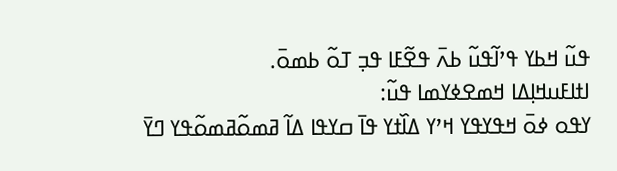ߟߎ߬ ߞߕߌ ߟߴߊ߬ߟߎ߬ ߕߍ߫ ߟߐ߬ߓߊ ߟߏ߲ ߠߋ߬ ߕߘߋ߫.
ߊߙߊߓߎߞߊ߲ߡߊ ߞߘߐߦߌߘߊ ߟߎ߬:
ߌߟߋ ߦߋ߫ ߞߟߌߟߌ ߞߴߌ ߡߊ߰ߙߌ ߟߊ߫ ߛߌߟߊ ߡߊ߬ ߥߘߋ߬ߥߘߋ߬ߟߌ ߣߌ߫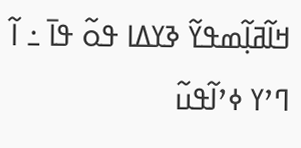ߞߊ߬ߥߊ߲߬ߘߟߌ߬ ߢߌߡߊ ߟߋ߬ ߟߊ߫ ߸ ߊ߬ ߣߴߌ ߦߴߊ߬ߟߎ߬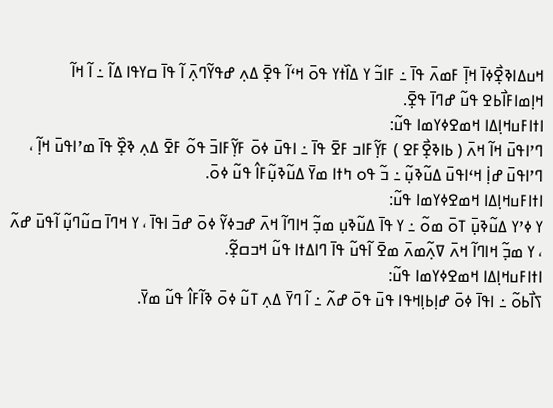ߞߎߡߊߢߐ߲߯ߦߊ߫ ߞߊ߲߫ ߓߘߍ߫ ߟߊ߫ ߸ ߓߊߏ߬ ߌ ߡߊ߰ߙߌ ߟߋ߫ ߞߵߊ߬ ߟߐ߲߫ ߡߍ߲ ߝߟߌ߬ߣߍ߲߫ ߊ߬ ߟߊ߫ ߛߌߟߊ ߡߊ߬ ߸ ߊ߬ ߞߊ߬ ߞߊ߲ߘߊߓߊ߯ߕߐ ߟߎ߬ ߝߣߊ߫ ߟߐ߲߫.
ߊߙߊߓߎߞߊ߲ߡߊ ߞߘߐߦߌߘߊ ߟߎ߬:
ߣߴߊߟߎ߫ ߞߊ߬ ߞߍ߫ ( ߕߊߢߐ߲߯ߓߐ ) ߓߌ߲߬ߓߊߏ ߓߐ߫ ߟߊ߫ ߸ ߊߟߎ߫ ߦߋ߫ ߓߌ߲߬ߓߊߏ߫ ߟߋ߬ ߓߐ߫ ߡߍ߲ ߢߐ߲߰ ߟߊ߫ ߘߴߊߟߎ߫ ߞߊ߲߬ ، ߣߴߊߟߎ߫ ߝߊ߲߭ ߞߵߊߟߎ߫ ߡߎ߬ߢߎ߲߬ ߸ ߏ߬ ߟߋ ߤߙߊ ߘߌ߫ ߡߎ߬ߢߎ߲߬ߓߊ߮ ߟߎ߬ ߦߋ߫.
ߊߙߊߓߎߞߊ߲ߡߊ ߞߘߐߦߌߘߊ ߟߎ߬:
ߌ ߦߴߌ ߡߎ߬ߢߎ߲߫ ߠߋ߫ ߘߋ߬ ߸ ߌ ߟߊ߫ ߡߎ߬ߢߎ߲ ߘߏ߲߬ ߞߊߣߊ߬ ߞߍ߫ ߝߏߦߌ߬ ߦߋ߫ ߝߏ߫ ߊߟߊ߫ ، ߌ ߞߣߊ߫ ߛߎ߬ߣߎ߲߬ ߊ߬ߟߎ߫ ߝߍ߬ ، ߌ ߘߏ߲߬ ߞߊߣߊ߬ ߞߍ߫ ߜߍ߲߬ߘߍ߫ ߘߐ߫ ߊ߬ߟߎ߬ ߟߊ߫ ߣߊߡߙߊ ߟߎ߬ ߞߏߛߐ߲߬.
ߊߙߊߓߎߞߊ߲ߡߊ ߞߘߐߦߌߘߊ ߟߎ߬:
ߖߊ߯ߕߋ߬ ߸ ߊߟߊ߫ ߦߋ߫ ߝߊ߲ߕߊ߲ߞߟߊ ߟߎ߫ ߟߋ߫ ߝߍ߬ ߸ ߊ߬ ߣߌ߫ ߡߍ߲ ߠߎ߬ ߦߋ߫ ߢߊ߬ߓߊ߮ ߟߎ߬ ߘߌ߫.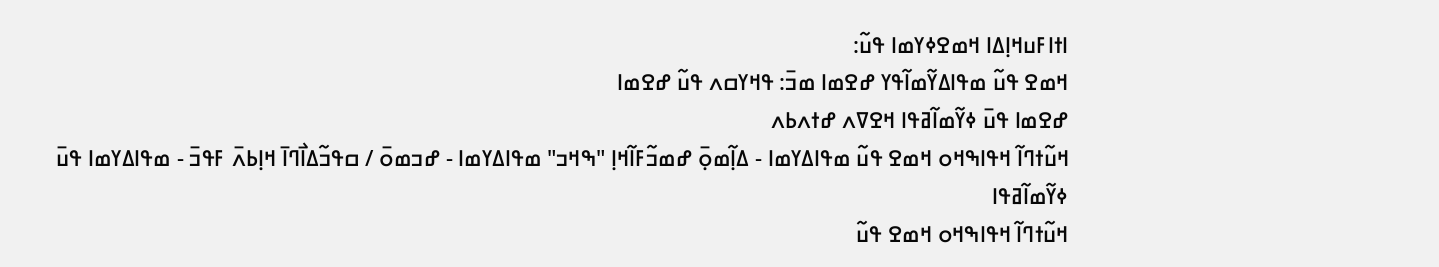ߊߙߊߓߎߞߊ߲ߡߊ ߞߘߐߦߌߘߊ ߟߎ߬:
ߞߘߐ ߟߎ߬ ߘߟߊߡߌ߬ߘߊ߬ߟߌ ߝߐߘߊ ߘߏ߫: ߟߞߌߛߍ ߟߎ߬ ߝߐߘߊ
ߝߐߘߊ ߟߎ߫ ߦߌ߬ߘߊ߬ߥߟߊ ߞߐߜߍ ߝߙߍߕߍ
ߞߎ߬ߙߣߊ߬ ߞߟߊߒߞߋ ߞߘߐ ߟߎ߬ ߘߟߊߡߌߘߊ - ߡߊ߲߬ߘߋ߲߫ ߝߘߏ߬ߓߊ߬ߞߊ߲ "ߒߞߏ" ߘߟߊߡߌߘߊ - ߝߏߘߋ߫ / ߛߟߏ߬ߡߊ߯ߣߊ߫ ߞߊ߲ߕߍ߫ ߓߟߏ߫ - ߘߟߊߡߌߘߊ ߟߎ߫ ߦߌ߬ߘߊ߬ߥߟߊ
ߞߎ߬ߙߣߊ߬ ߞߟߊߒߞߋ ߞߘߐ ߟߎ߬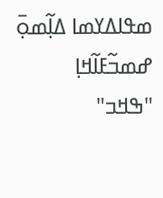ߘߟߊߡߌߘߊ ߡߊ߲߬ߘߋ߲߫ ߝߘߏ߬ߓߊ߬ߞߊ߲ "ߒߞߏ"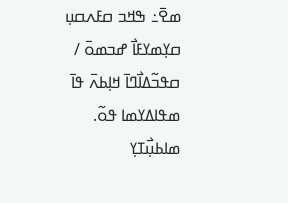ߘߐ߫߸ ߒߞߏ ߛߓߍߛߎ߲ ߛߌ߲ߘߌߓߊ߯ ߝߏߘߋ߫ / ߛߟߏ߬ߡߊ߯ߣߊ߫ ߞߊ߲ߕߍ߫ ߟߊ߫ ߘߟߊߡߌߘߊ ߟߋ߬.
ߘߊߕߎ߲߯ߠߌ߲